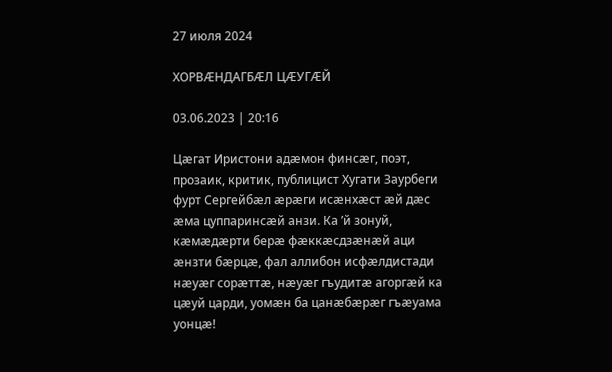27 июля 2024

ХОРВÆНДАГБÆЛ ЦÆУГÆЙ

03.06.2023 | 20:16

Цæгат Иристони адæмон финсæг, поэт, прозаик, критик, публицист Хугати Заурбеги фурт Сергейбæл æрæги исæнхæст æй дæс æма цуппаринсæй анзи. Ка ’й зонуй, кæмæдæрти берæ фæккæсдзæнæй аци æнзти бæрцæ, фал аллибон исфæлдистади нæуæг сорæттæ, нæуæг гъудитæ агоргæй ка цæуй царди, уомæн ба цанæбæрæг гъæуама уонцæ!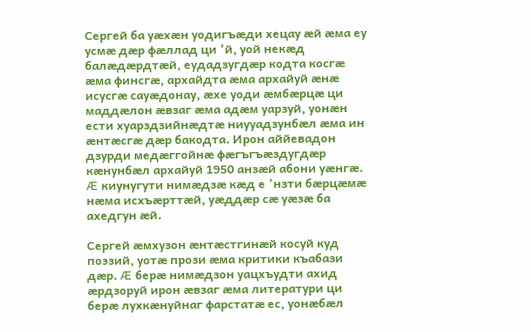Сергей ба уæхæн уодигъæди хецау æй æма еу усмæ дæр фæллад ци ’й, уой некæд балæдæрдтæй, еудадзугдæр кодта косгæ æма финсгæ, архайдта æма архайуй æнæ исусгæ сауæдонау, æхе уоди æмбæрцæ ци маддæлон æвзаг æма адæм уарзуй, уонæн ести хуарздзийнæдтæ ниууадзунбæл æма ин æнтæсгæ дæр бакодта. Ирон аййевадон дзурди медæггойнæ фæгъгъæздугдæр кæнунбæл архайуй 1950 анзæй абони уæнгæ. Æ киунугути нимæдзæ кæд е ’нзти бæрцæмæ нæма исхъæрттæй, уæддæр сæ уæзæ ба ахедгун æй.

Сергей æмхузон æнтæстгинæй косуй куд поэзий, уотæ прози æма критики къабази дæр. Æ берæ нимæдзон уацхъудти ахид æрдзоруй ирон æвзаг æма литератури ци берæ лухкæнуйнаг фарстатæ ес, уонæбæл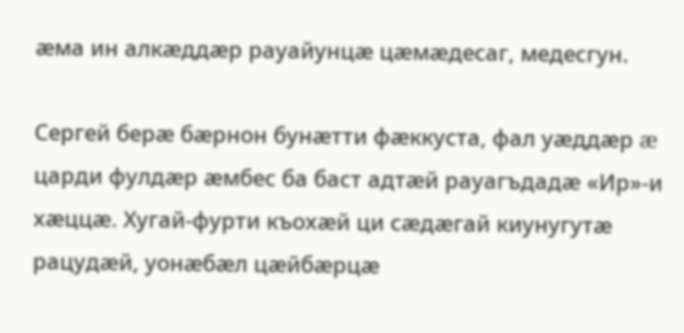æма ин алкæддæр рауайунцæ цæмæдесаг, медесгун.

Сергей берæ бæрнон бунæтти фæккуста, фал уæддæр æ царди фулдæр æмбес ба баст адтæй рауагъдадæ «Ир»-и хæццæ. Хугай-фурти къохæй ци сæдæгай киунугутæ рацудæй, уонæбæл цæйбæрцæ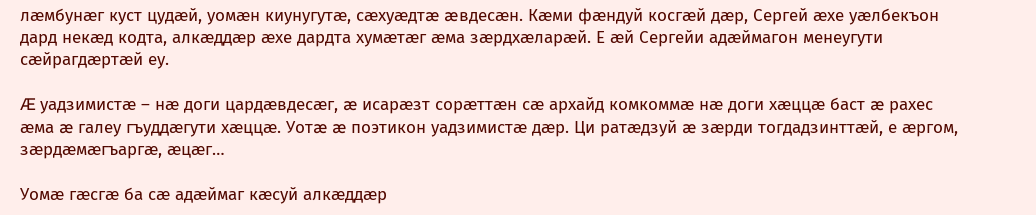лæмбунæг куст цудæй, уомæн киунугутæ, сæхуæдтæ æвдесæн. Кæми фæндуй косгæй дæр, Сергей æхе уæлбекъон дард некæд кодта, алкæддæр æхе дардта хумæтæг æма зæрдхæларæй. Е æй Сергейи адæймагон менеугути сæйрагдæртæй еу.

Æ уадзимистæ – нæ доги цардæвдесæг, æ исарæзт сорæттæн сæ архайд комкоммæ нæ доги хæццæ баст æ рахес æма æ галеу гъуддæгути хæццæ. Уотæ æ поэтикон уадзимистæ дæр. Ци ратæдзуй æ зæрди тогдадзинттæй, е æргом, зæрдæмæгъаргæ, æцæг…

Уомæ гæсгæ ба сæ адæймаг кæсуй алкæддæр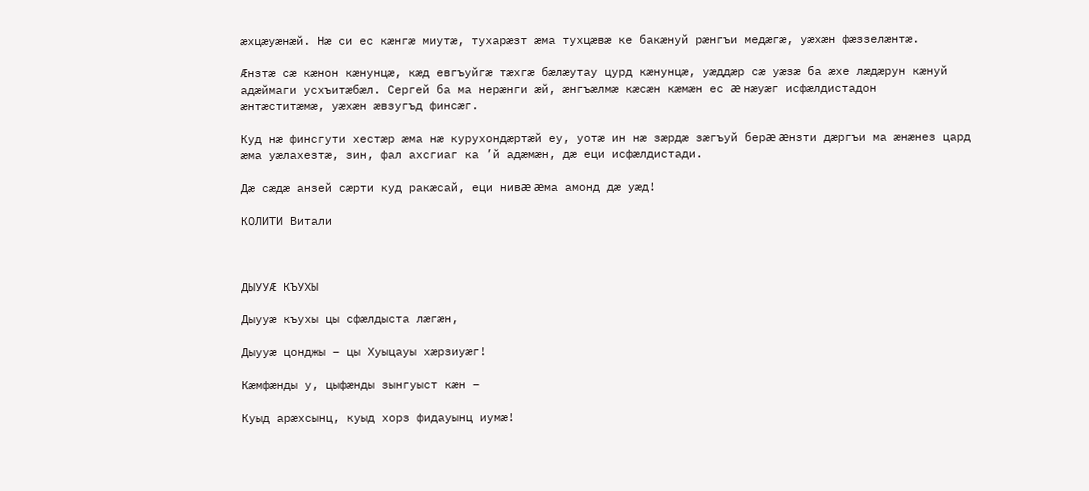æхцæуæнæй. Нæ си ес кæнгæ миутæ, тухарæзт æма тухцæвæ ке бакæнуй рæнгъи медæгæ, уæхæн фæззелæнтæ.

Æнзтæ сæ кæнон кæнунцæ, кæд евгъуйгæ тæхгæ бæлæутау цурд кæнунцæ, уæддæр сæ уæзæ ба æхе лæдæрун кæнуй адæймаги усхъитæбæл. Сергей ба ма нерæнги æй, æнгъæлмæ кæсæн кæмæн ес æ нæуæг исфæлдистадон æнтæститæмæ, уæхæн æвзугъд финсæг.

Куд нæ финсгути хестæр æма нæ курухондæртæй еу, уотæ ин нæ зæрдæ зæгъуй берæ æнзти дæргъи ма æнæнез цард æма уæлахезтæ, зин, фал ахсгиаг ка ’й адæмæн, дæ еци исфæлдистади.

Дæ сæдæ анзей сæрти куд ракæсай, еци нивæ æма амонд дæ уæд!

КОЛИТИ Витали



ДЫУУÆ КЪУХЫ

Дыууæ къухы цы сфæлдыста лæгæн,

Дыууæ цонджы – цы Хуыцауы хæрзиуæг!

Кæмфæнды у, цыфæнды зынгуыст кæн –

Куыд арæхсынц, куыд хорз фидауынц иумæ!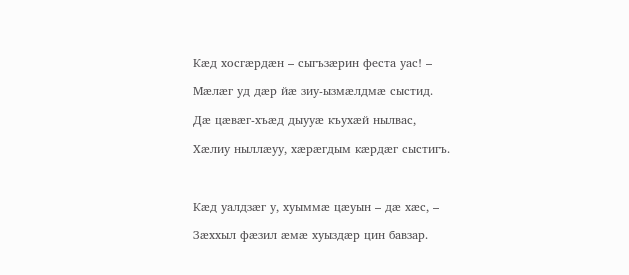Кæд хосгæрдæн – сыгъзæрин феста уас! –

Мæлæг уд дæр йæ зиу-ызмæлдмæ сыстид.

Дæ цæвæг-хъæд дыууæ къухæй нылвас,

Хæлиу ныллæуу, хæрæгдым кæрдæг сыстигъ.



Кæд уалдзæг у, хуыммæ цæуын – дæ хæс, –

Зæххыл фæзил æмæ хуыздæр цин бавзар.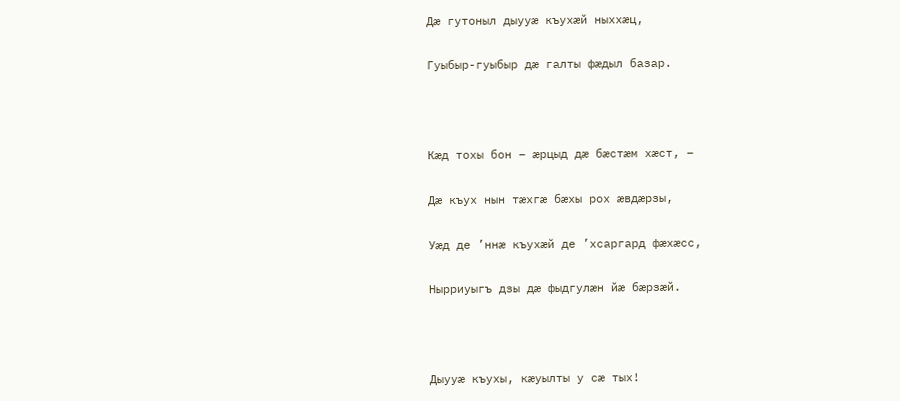Дæ гутоныл дыууæ къухæй ныххæц,

Гуыбыр-гуыбыр дæ галты фæдыл базар.



Кæд тохы бон – æрцыд дæ бæстæм хæст, –

Дæ къух нын тæхгæ бæхы рох æвдæрзы,

Уæд де ’ннæ къухæй де ’хсаргард фæхæсс,

Нырриуыгъ дзы дæ фыдгулæн йæ бæрзæй.



Дыууæ къухы, кæуылты у сæ тых!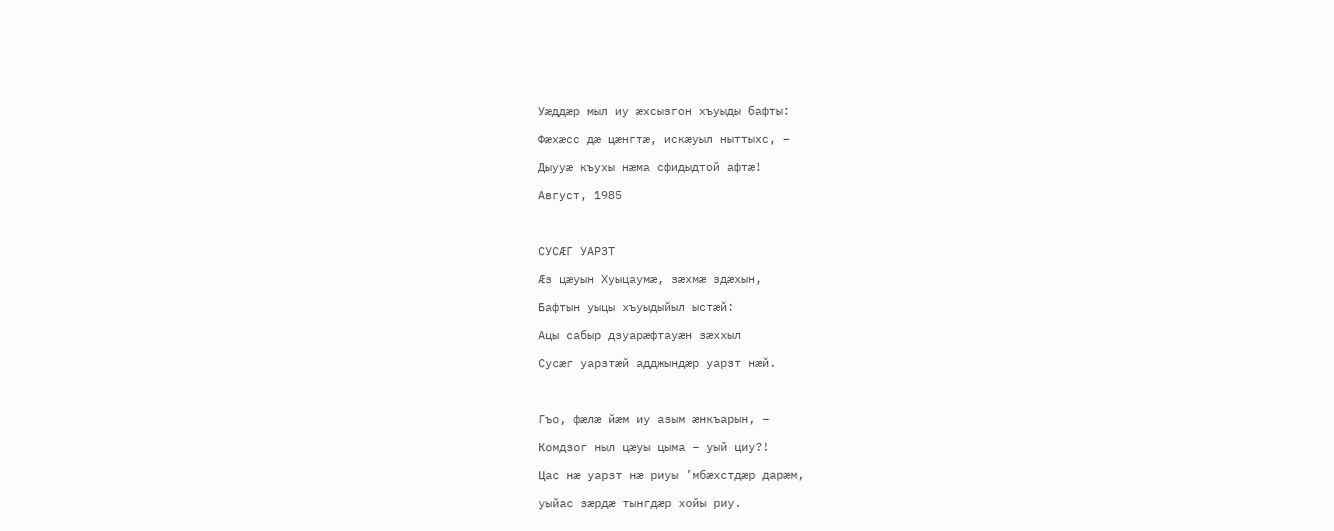Уæддæр мыл иу æхсызгон хъуыды бафты:

Фæхæсс дæ цæнгтæ, искæуыл ныттыхс, –

Дыууæ къухы нæма сфидыдтой афтæ!

Август, 1985



СУСÆГ УАРЗТ

Æз цæуын Хуыцаумæ, зæхмæ здæхын,

Бафтын уыцы хъуыдыйыл ыстæй:

Ацы сабыр дзуарæфтауæн зæххыл

Сусæг уарзтæй адджындæр уарзт нæй.



Гъо, фæлæ йæм иу азым æнкъарын, –

Комдзог ныл цæуы цыма – уый циу?!

Цас нæ уарзт нæ риуы ’мбæхстдæр дарæм,

уыйас зæрдæ тынгдæр хойы риу.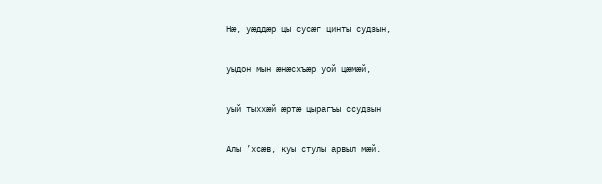Нæ, уæддæр цы сусæг цинты судзын,

уыдон мын æнæсхъæр уой цæмæй,

уый тыххæй æртæ цырагъы ссудзын

Алы ’хсæв, куы стулы арвыл мæй.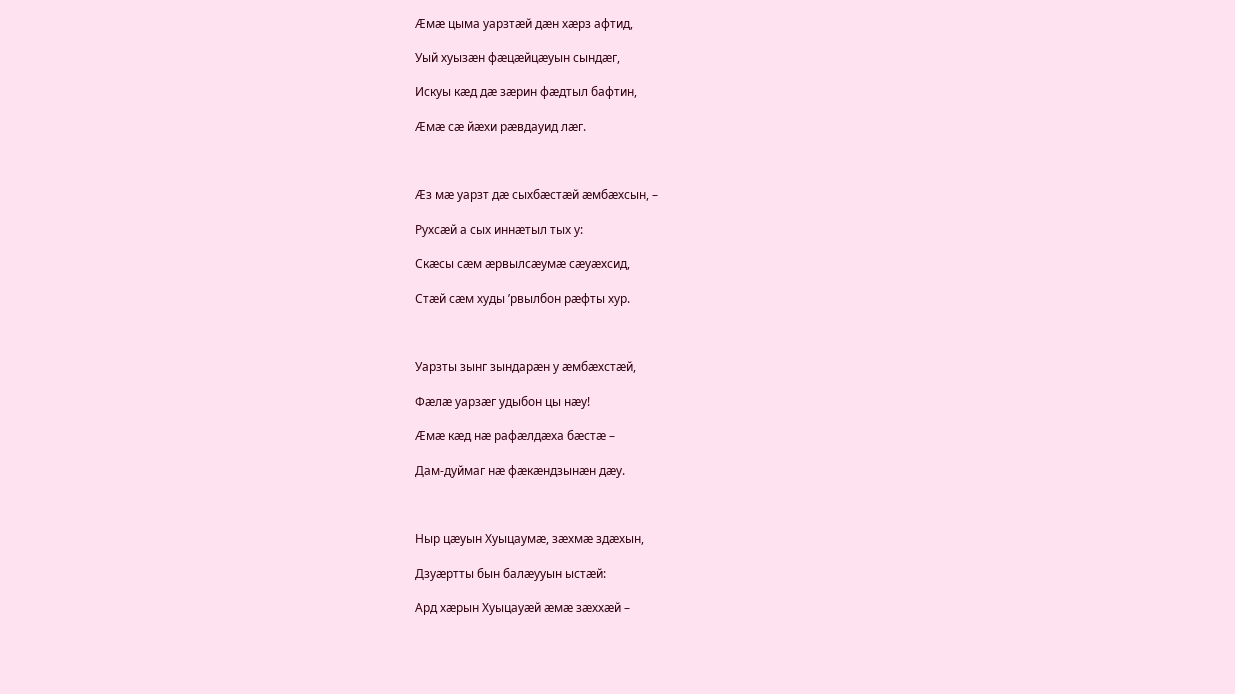Æмæ цыма уарзтæй дæн хæрз афтид,

Уый хуызæн фæцæйцæуын сындæг,

Искуы кæд дæ зæрин фæдтыл бафтин,

Æмæ сæ йæхи рæвдауид лæг.



Æз мæ уарзт дæ сыхбæстæй æмбæхсын, –

Рухсæй а сых иннæтыл тых у:

Скæсы сæм æрвылсæумæ сæуæхсид,

Стæй сæм худы ’рвылбон рæфты хур.



Уарзты зынг зындарæн у æмбæхстæй,

Фæлæ уарзæг удыбон цы нæу!

Æмæ кæд нæ рафæлдæха бæстæ –

Дам-дуймаг нæ фæкæндзынæн дæу.



Ныр цæуын Хуыцаумæ, зæхмæ здæхын,

Дзуæртты бын балæууын ыстæй:

Ард хæрын Хуыцауæй æмæ зæххæй –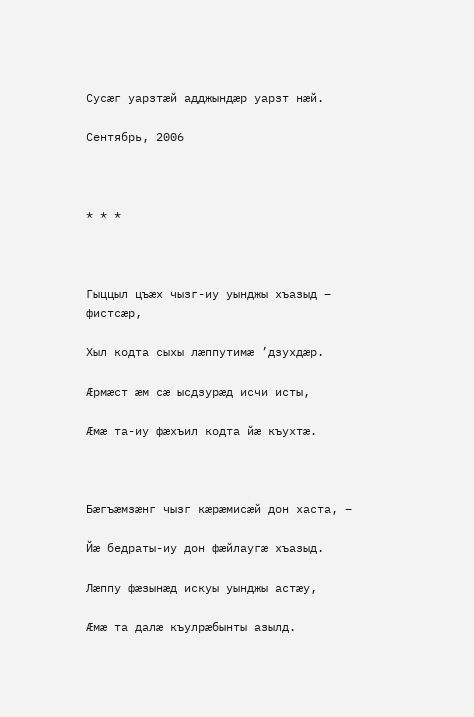Сусæг уарзтæй адджындæр уарзт нæй.

Сентябрь, 2006



* * *



Гыццыл цъæх чызг-иу уынджы хъазыд – фистсæр,

Хыл кодта сыхы лæппутимæ ’дзухдæр.

Æрмæст æм сæ ысдзурæд исчи исты,

Æмæ та-иу фæхъил кодта йæ къухтæ.



Бæгъæмзæнг чызг кæрæмисæй дон хаста, –

Йæ бедраты-иу дон фæйлаугæ хъазыд.

Лæппу фæзынæд искуы уынджы астæу,

Æмæ та далæ къулрæбынты азылд.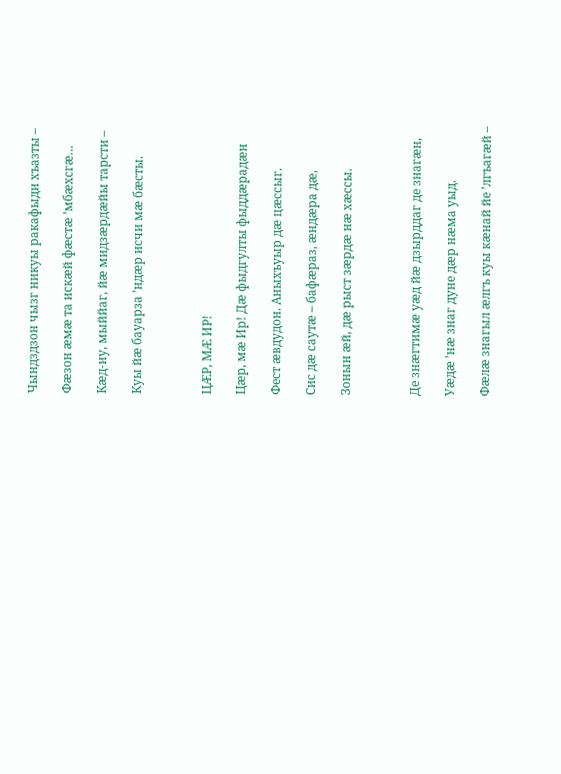Чындздзон чызг никуы ракафыди хъазты –

Фæзон æмæ та искæй фæстæ ’мбæхсгæ…

Кæд-иу, мыййаг, йæ мидзæрдæйы тарсти –

Куы йæ бауарза ’ндæр исчи мæ бæсты.



ЦÆР, МÆ ИР!

Цæр, мæ Ир! Дæ фыдгулты фыддæрадæн

Фест æвдудон. Аныхъуыр дæ цæссыг.

Сис дæ саутæ – бафæраз, æндæра дæ,

Зонын æй, дæ рыст зæрдæ нæ хæссы.



Де знæгтимæ уæд йæ дзырддаг де знагæн,

Уæдæ ’нæ знаг дуне дæр нæма уыд.

Фæлæ знагыл æлгъ куы кæнай йе ’лгъагæй –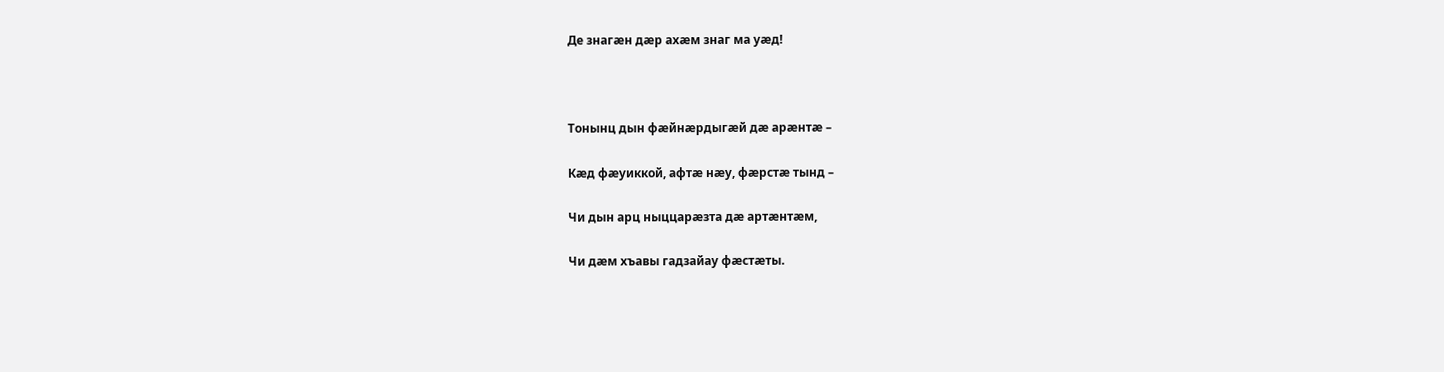Де знагæн дæр ахæм знаг ма уæд!



Тонынц дын фæйнæрдыгæй дæ арæнтæ –

Кæд фæуиккой, афтæ нæу, фæрстæ тынд –

Чи дын арц ныццарæзта дæ артæнтæм,

Чи дæм хъавы гадзайау фæстæты.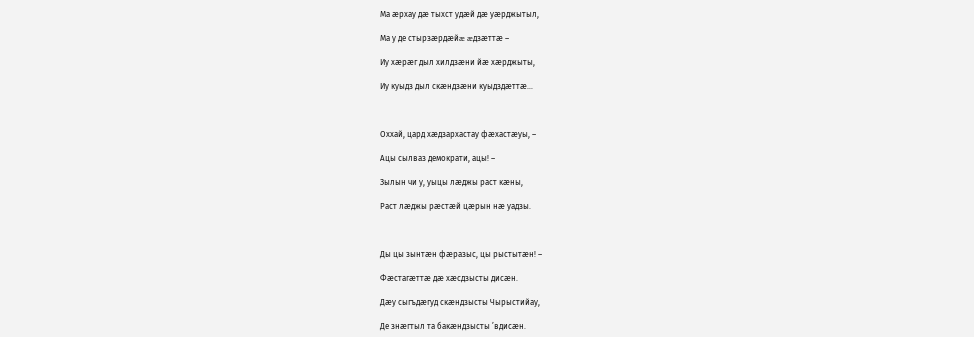Ма æрхау дæ тыхст удæй дæ уæрджытыл,

Ма у де стырзæрдæйæ æдзæттæ –

Иу хæрæг дыл хилдзæни йæ хæрджыты,

Иу куыдз дыл скæндзæни куыдздæттæ…



Оххай, цард хæдзархастау фæхастæуы, –

Ацы сылваз демократи, ацы! –

Зылын чи у, уыцы лæджы раст кæны,

Раст лæджы рæстæй цæрын нæ уадзы.



Ды цы зынтæн фæразыс, цы рыстытæн! –

Фæстагæттæ дæ хæсдзысты дисæн.

Дæу сыгъдæгуд скæндзысты Чырыстийау,

Де знæгтыл та бакæндзысты ’вдисæн.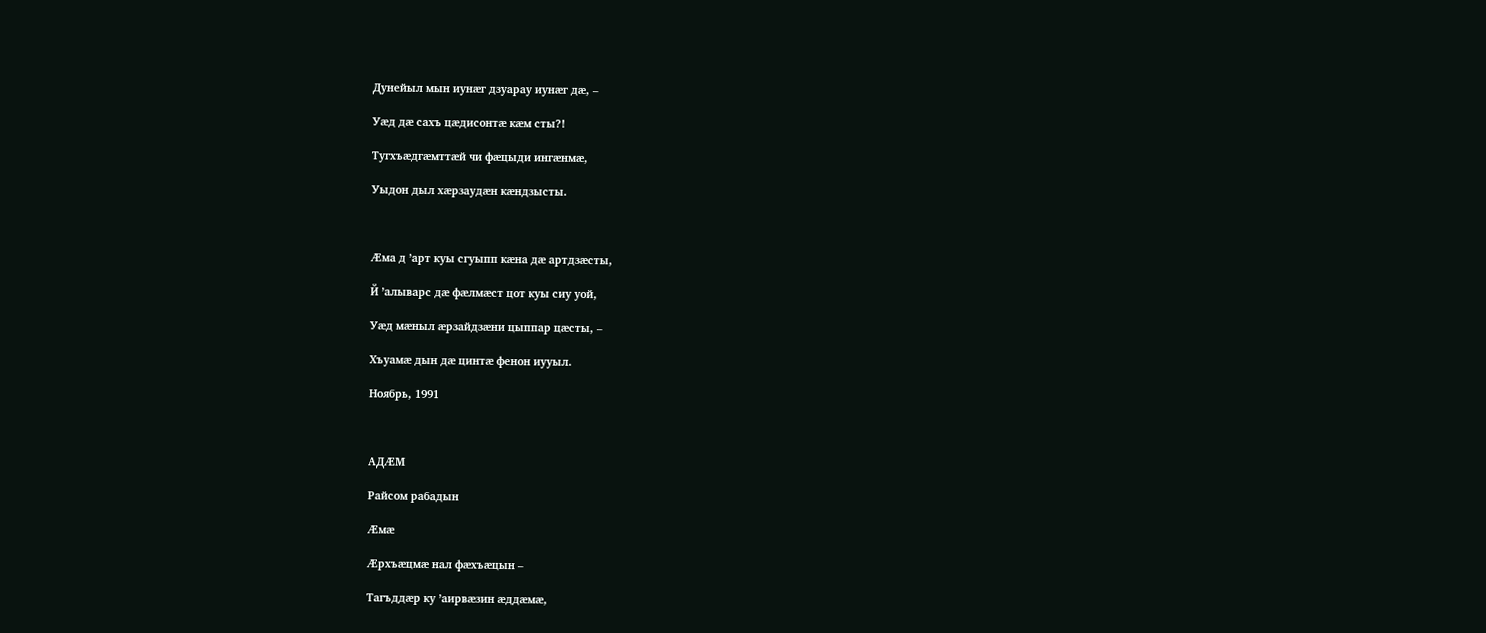Дунейыл мын иунæг дзуарау иунæг дæ, –

Уæд дæ сахъ цæдисонтæ кæм сты?!

Тугхъæдгæмттæй чи фæцыди ингæнмæ,

Уыдон дыл хæрзаудæн кæндзысты.



Æма д ’арт куы сгуыпп кæна дæ артдзæсты,

Й ’алыварс дæ фæлмæст цот куы сиу уой,

Уæд мæныл æрзайдзæни цыппар цæсты, –

Хъуамæ дын дæ цинтæ фенон иууыл.

Ноябрь, 1991



АДÆМ

Райсом рабадын

Æмæ

Æрхъæцмæ нал фæхъæцын –

Тагъддæр ку ’аирвæзин æддæмæ,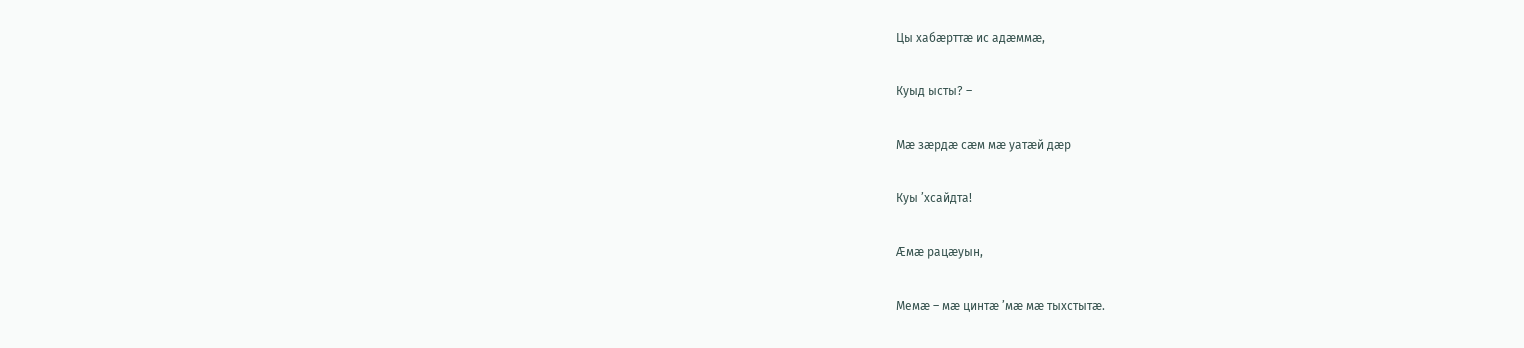Цы хабæрттæ ис адæммæ,

Куыд ысты? –

Мæ зæрдæ сæм мæ уатæй дæр

Куы ’хсайдта!

Æмæ рацæуын,

Мемæ – мæ цинтæ ’мæ мæ тыхстытæ.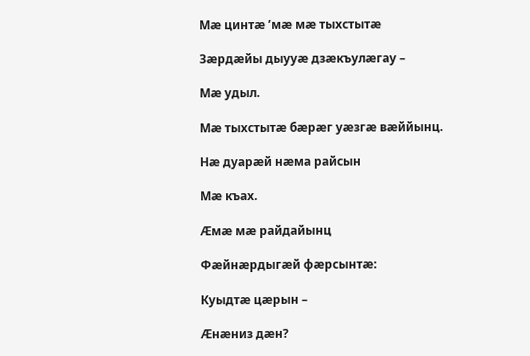Мæ цинтæ ’мæ мæ тыхстытæ

Зæрдæйы дыууæ дзæкъулæгау –

Мæ удыл.

Мæ тыхстытæ бæрæг уæзгæ вæййынц.

Нæ дуарæй нæма райсын

Мæ къах.

Æмæ мæ райдайынц

Фæйнæрдыгæй фæрсынтæ:

Куыдтæ цæрын –

Æнæниз дæн?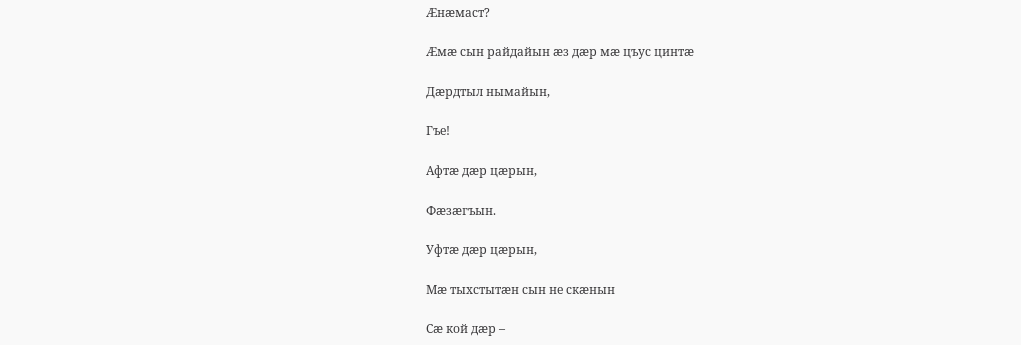Æнæмаст?

Æмæ сын райдайын æз дæр мæ цъус цинтæ

Дæрдтыл нымайын,

Гъе!

Афтæ дæр цæрын,

Фæзæгъын.

Уфтæ дæр цæрын,

Мæ тыхстытæн сын не скæнын

Сæ кой дæр –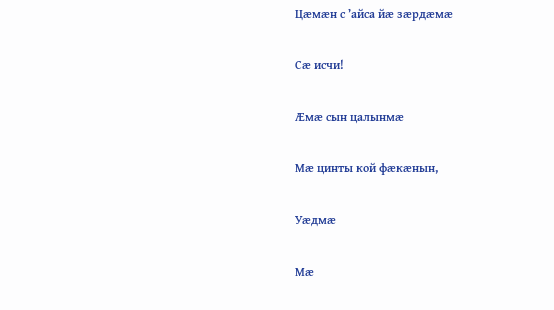Цæмæн с ’айса йæ зæрдæмæ

Сæ исчи!

Æмæ сын цалынмæ

Мæ цинты кой фæкæнын,

Уæдмæ

Мæ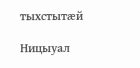тыхстытæй

Ницыуал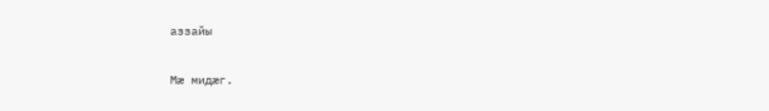аззайы

Мæ мидæг.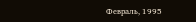Февраль, 1995